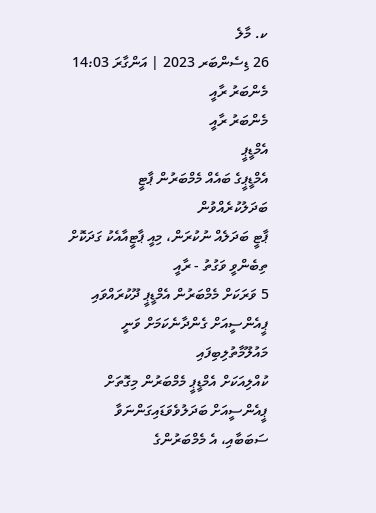ކ. މާލެ
26 ޑިސެންބަރ 2023 | އަންގާރަ 14:03
މެންބަރު ރާއީ
މެންބަރު ރާއީ
އެމްޑީޕީ
އެމްޑީޕީގެ ބައެއް މެމްބަރުން ޕާޓީ ބަދަލުކުރެއްވުން
ޕާޓީ ބަދަލެއް ނުކުރަން، މިއީ ޕާޓީއާއެކު ގަދަކޮށް ތިބެންވީ ވަގުތު - ރާއީ
5 ވަރަކަށް މެމްބަރުން އެމްޑީޕީ ދޫކުރައްވައި ޕީއެންސީއަށް ގެންދާނެކަމަށް ވަނީ މައުލޫމާތުލިބިފައި
ކުއްލިއަކަށް އެމްޑީޕީ މެމްބަރުން މިގޮތަށް ޕީއެންސީއަށް ބަދަލުވެވަޑައިގަންނަވާ ސަބަބާއި، އެ މެމްބަރުންގެ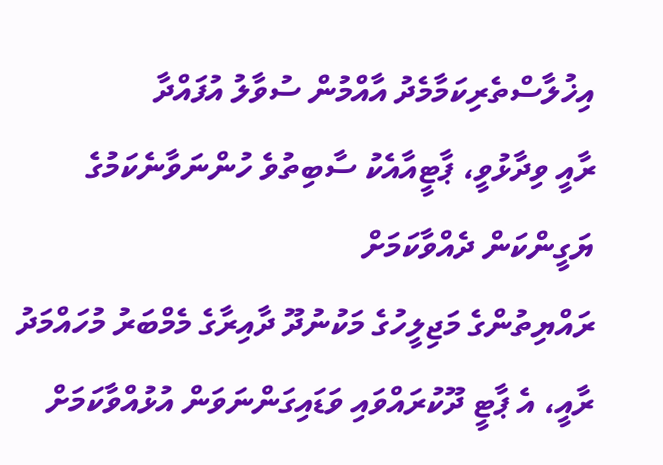އިޚުލާސްތެރިކަމާމެދު އާއްމުން ސުވާލު އުފައްދާ
ރާއީ ވިދާޅުވީ، ޕާޓީއާއެކު ސާބިތުވެ ހުންނަވާނެކަމުގެ ޔަގީންކަން ދެއްވާކަމަށް
ރައްޔިތުންގެ މަޖިލީހުގެ މަކުނުދޫ ދާއިރާގެ މެމްބަރު މުހައްމަދު ރާއީ، އެ ޕާޓީ ދޫކުރައްވައި ވަޑައިގަންނަވަން އުޅުއްވާކަމަށް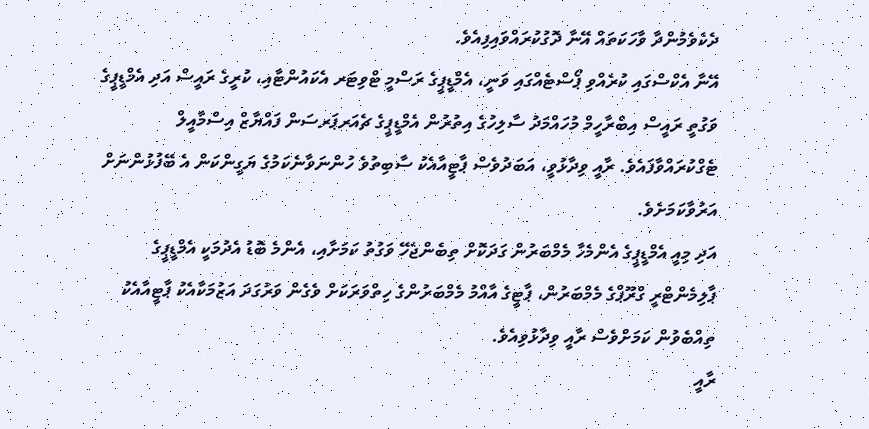ދެކެވެމުންދާ ވާހަކަތައް އޭނާ ދޮގުކުރައްވައިފިއެވެ.
އޭނާ އެކްސްގައި ކުރެއްވި ޕޯސްޓެއްގައި ވަނީ، އެމްޑީޕީގެ ރަސްމީ ޓްވިޓަރ އެކައުންޓާއި، ކުރީގެ ރައީސް އަދި އެމްޑީޕީގެ ވަގުތީ ރައީސް އިބްރާހީމް މުހައްމަދު ސާލިހުގެ އިތުރުން އެމްޑީޕީގެ ޗެއަރޕަރސަން ފައްޔާޒް އިސްމާއީލް ޓެގްކުރައްވާފައެވެ. ރާއީ ވިދާޅުވީ، އަބަދުވެސް ޕާޓީއާއެކު ސާބިތުވެ ހުންނަވާނެކަމުގެ ޔަގީންކަން އެ ބޭފުޅުންނަށް އަރުވާކަމަށެވެ.
އަދި މިއީ އެމްޑީޕީގެ އެންމެހާ މެމްބަރުން ގަދަކޮށް ތިބެންޖެހޭ ވަގުތު ކަމަށާއި، އެންމެ ބޮޑު އެދުމަކީ އެމްޑީޕީގެ ޕާލިމެންޓްރީ ގްރޫޕްގެ މެމްބަރުން، ޕާޓީގެ އާއްމު މެމްބަރުންގެ ހިތްވަރަކަށް ވެގެން ވަރުގަދަ އަޒުމަކާއެކު ޕާޓީއާއެކު ތިއްބެވުން ކަމަށްވެސް ރާއީ ވިދާޅުވިއެވެ.
ރާއީ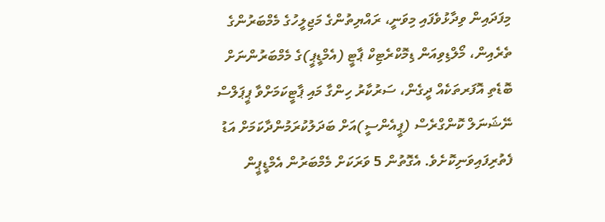މިފަދައިން ވިދާޅުވެފައި މިވަނީ، ރައްޔިތުންގެ މަޖިލީހުގެ މެމްބަރުންގެ ތެރެއިން، މޯލްޑިވިއަން ޑިމޮކްރެޓިކް ޕާޓީ (އެމްޑީޕީ)ގެ މެމްބަރުންނަށް ބޮޑެތި އޮފަރތަކެއް ދީގެން، ސަރުކާރު ހިންގާ މައި ޕާޓީކަމަށްވާ ޕީޕަލްސް ނޭޝަނަލް ކޮންގްރެސް (ޕީއެންސީ)އަށް ބަދަލުކުރަމުންދާކަމަށް އަޑު ފެތުރިފައިވަނިކޮށެވެ. އެގޮތުން 5 ވަރަކަށް މެމްބަރުން އެމްޑީޕީން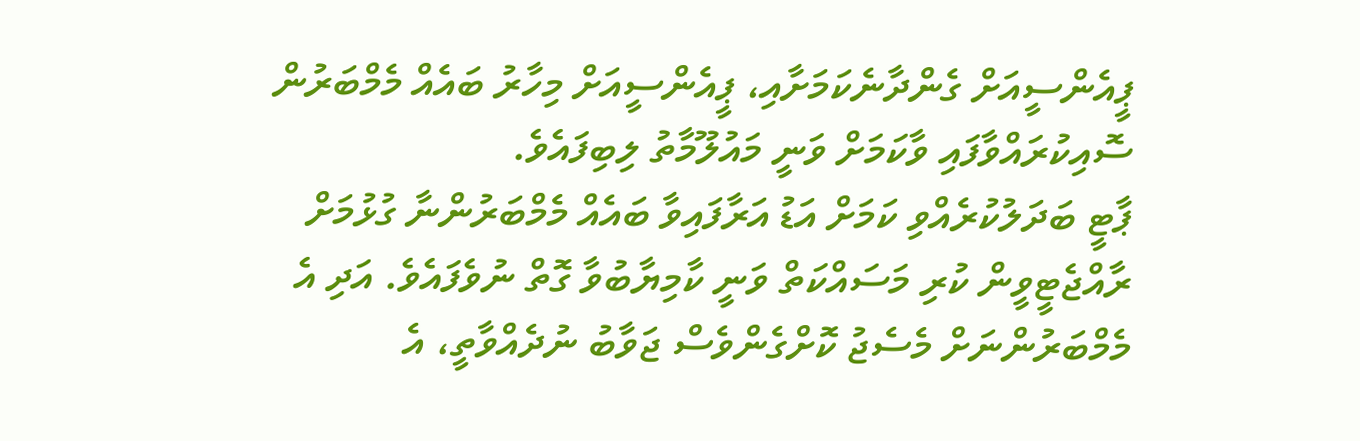ޕީއެންސީއަށް ގެންދާނެކަމަށާއި، ޕީއެންސީއަށް މިހާރު ބައެއް މެމްބަރުން ސޮއިކުރައްވާފައި ވާކަމަށް ވަނީ މައުލޫމާތު ލިބިފައެވެ.
ޕާޓީ ބަދަލުކުރެއްވި ކަމަށް އަޑު އަރާފައިވާ ބައެއް މެމްބަރުންނާ ގުޅުމަށް ރާއްޖެޓީވީން ކުރި މަސައްކަތް ވަނީ ކާމިޔާބުވާ ގޮތް ނުވެފައެވެ. އަދި އެ މެމްބަރުންނަށް މެސެޖު ކޮށްގެންވެސް ޖަވާބު ނުދެއްވާތީ، އެ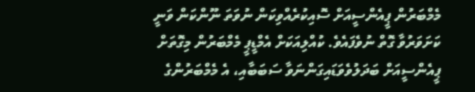މެމްބަރުން ޕީއެންސީއަށް ސޮއިކުރެއްވިކަން ނުވަތަ ނޫންކަން ވަނީ ކަށަވަރުވާ ގޮތް ނުވެފައެވެ. ކުއްލިއަކަށް އެމްޑީޕީ މެމްބަރުން މިގޮތަށް ޕީއެންސީއަށް ބަދަލުވެވަޑައިގަންނަވާ ސަބަބާއި، އެ މެމްބަރުންގެ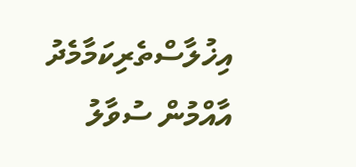އިޚުލާސްތެރިކަމާމެދު އާއްމުން ސުވާލު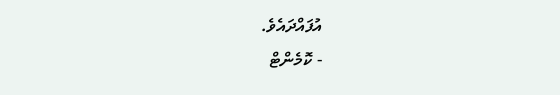އުފައްދައެވެ.
- ކޮމެންޓް